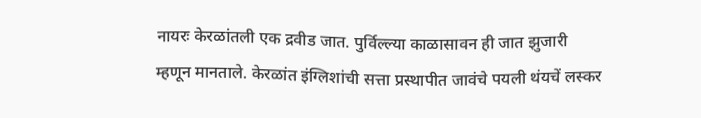नायरः केरळांतली एक द्रवीड जात. पुर्विल्ल्या काळासावन ही जात झुजारी म्हणून मानताले. केरळांत इंग्लिशांची सत्ता प्रस्थापीत जावंचे पयली थंयचें लस्कर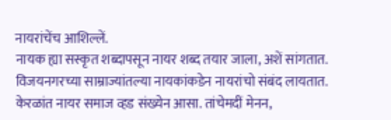नायरांचेंच आशिल्लें.
नायक ह्या सस्कृत शब्दापसून नायर शब्द तयार जाला, अशें सांगतात. विजयनगरच्या साम्राज्यांतल्या नायकांकडेन नायरांचो संबंद लायतात. केरळांत नायर समाज व्हड संख्येन आसा. तांचेमदीं मेनन,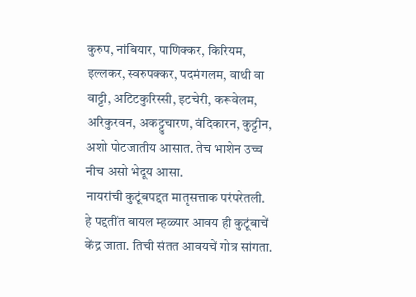कुरुप, नांबियार, पाणिक्कर, किरियम, इल्लकर, स्वरुपक्कर, पदमंगलम, वाथी वा वाट्टी, अटिटकुरिस्सी, इटचेरी, करूवेलम, अरिकुरवन, अकट्टुचारण, वंदिकारन, कुट्टीन, अशो पोटजातीय आसात. तेच भाशेन उच्च नीच असो भेदूय आसा.
नायरांची कुटूंबपद्दत मातृसत्ताक परंपरेतली. हे पद्दतींत बायल म्हळ्यार आवय ही कुटूंबाचें केंद्र जाता. तिची संतत आवयचें गोत्र सांगता.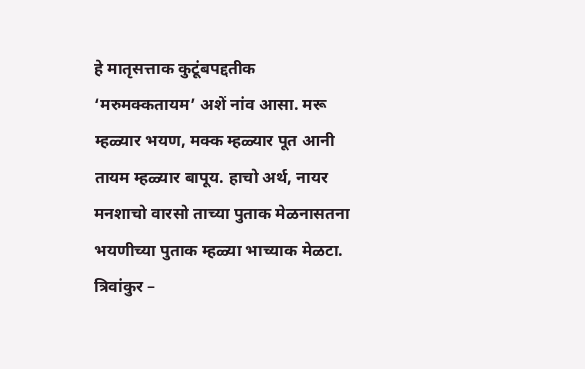हे मातृसत्ताक कुटूंबपद्दतीक ‘मरुमक्कतायम’ अशें नांव आसा. मरू म्हळ्यार भयण, मक्क म्हळ्यार पूत आनी तायम म्हळ्यार बापूय. हाचो अर्थ, नायर मनशाचो वारसो ताच्या पुताक मेळनासतना भयणीच्या पुताक म्हळ्या भाच्याक मेळटा. त्रिवांकुर –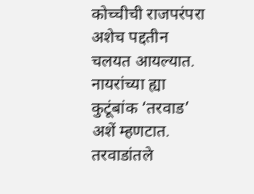कोच्चीची राजपरंपरा अशेच पद्दतीन चलयत आयल्यात. नायरांच्या ह्या कुटूंबांक ‘तरवाड’ अशें म्हणटात. तरवाडांतले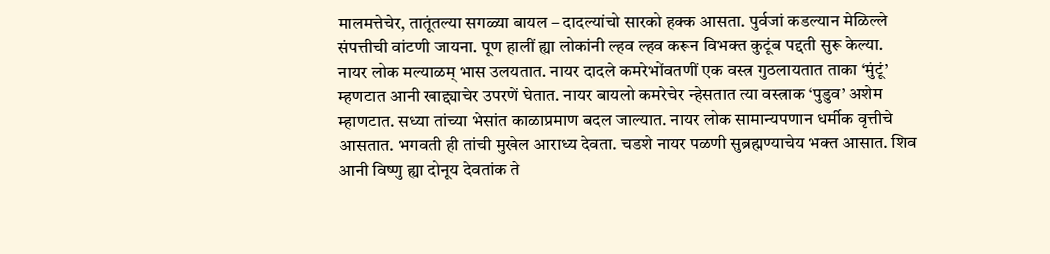मालमत्तेचेर, तातूंतल्या सगळ्या बायल – दादल्यांचो सारको हक्क आसता. पुर्वजां कडल्यान मेळिल्ले संपत्तीची वांटणी जायना. पूण हालीं ह्या लोकांनी ल्हव ल्हव करून विभक्त कुटूंब पद्दती सुरू केल्या.
नायर लोक मल्याळम् भास उलयतात. नायर दादले कमरेभोंवतणीं एक वस्त्र गुठलायतात ताका ‘मुंटूं’ म्हणटात आनी खाद्द्याचेर उपरणें घेतात. नायर बायलो कमरेचेर न्हेसतात त्या वस्त्राक ‘पुडुव’ अशेम म्हाणटात. सध्या तांच्या भेसांत काळाप्रमाण बदल जाल्यात. नायर लोक सामान्यपणान धर्मीक वृत्तीचे आसतात. भगवती ही तांची मुखेल आराध्य देवता. चडशे नायर पळणी सुब्रह्मण्याचेय भक्त आसात. शिव आनी विष्णु ह्या दोनूय देवतांक ते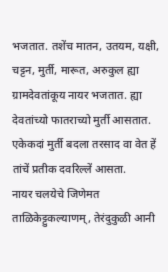भजतात. तशेंच मातन, उतयम, यक्षी, चट्टन, मुर्ती, मारूत, अरुकुल ह्या ग्रामदेवतांकूय नायर भजतात. ह्या देवतांच्यो फातराच्यो मुर्ती आसतात. एकेकदां मुर्ती बदला तरसाद वा वेत हें तांचें प्रतीक दवरिल्लें आसता.
नायर चलयेचे जिणेमत ताळिकेट्टुकल्याणम्, तेरंदुकुळी आनी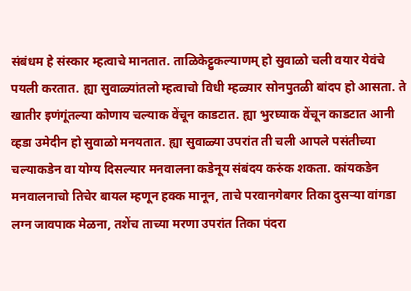संबंधम हे संस्कार म्हत्वाचे मानतात. ताळिकेट्टुकल्याणम् हो सुवाळो चली वयार येवंचे पयली करतात. ह्या सुवाळ्यांतलो म्हत्वाचो विधी म्हळ्यार सोनपुतळी बांदप हो आसता. ते खातीर इणंगूंतल्या कोणाय चल्याक वेंचून काडटात. ह्या भुरघ्याक वेंचून काडटात आनी व्हडा उमेदीन हो सुवाळो मनयतात. ह्या सुवाळ्या उपरांत ती चली आपले पसंतीच्या चल्याकडेन वा योग्य दिसल्यार मनवालना कडेनूय संबंदय करुंक शकता. कांयकडेन मनवालनाचो तिचेर बायल म्हणून हक्क मानून, ताचे परवानगेबगर तिका दुसऱ्या वांगडा लग्न जावपाक मेळना, तशेंच ताच्या मरणा उपरांत तिका पंदरा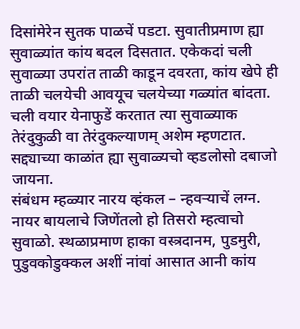दिसांमेरेन सुतक पाळचें पडटा. सुवातीप्रमाण ह्या सुवाळ्यांत कांय बदल दिसतात. एकेकदां चली सुवाळ्या उपरांत ताळी काडून दवरता, कांय खेपे ही ताळी चलयेची आवयूच चलयेच्या गळ्यांत बांदता.
चली वयार येनाफुडें करतात त्या सुवाळ्याक तेरंदुकुळी वा तेरंदुकल्याणम् अशेम म्हणटात. सद्द्याच्या काळांत ह्या सुवाळ्यचो व्हडलोसो दबाजो जायना.
संबंधम म्हळ्यार नारय व्हंकल – न्हवऱ्याचें लग्न. नायर बायलाचे जिणेंतलो हो तिसरो म्हत्वाचो सुवाळो. स्थळाप्रमाण हाका वस्त्रदानम, पुडमुरी, पुडुवकोडुक्कल अशीं नांवां आसात आनी कांय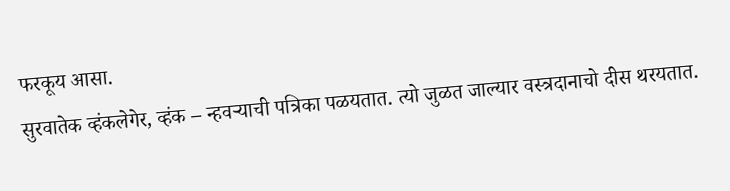फरकूय आसा.
सुरवातेक व्हंकलेगेर, व्हंक – न्हवऱ्याची पत्रिका पळयतात. त्यो जुळत जाल्यार वस्त्रदानाचो दीस थरयतात.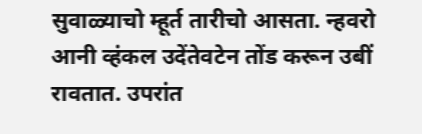सुवाळ्याचो म्हूर्त तारीचो आसता. न्हवरो आनी व्हंकल उदेंतेवटेन तोंड करून उबीं रावतात. उपरांत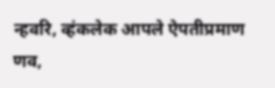न्हवरि, व्हंकलेक आपले ऐपतीप्रमाण णव,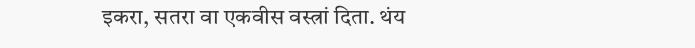इकरा, सतरा वा एकवीस वस्त्रां दिता. थंय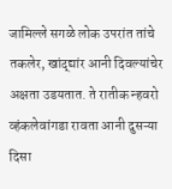जामिल्ले सगळे लोक उपरांत तांचे तकलेर, खांद्द्यांर आनी दिवल्यांचेर अक्षता उडयतात. ते रातीक न्हवरो व्हंकलेवांगडा रावता आनी दुसऱ्या दिसा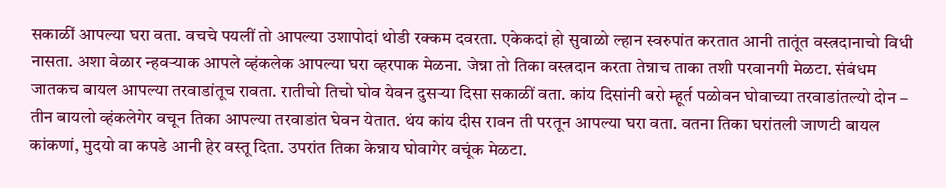सकाळीं आपल्या घरा वता. वचचे पयलीं तो आपल्या उशापोदां थोडी रक्कम दवरता. एकेकदां हो सुवाळो ल्हान स्वरुपांत करतात आनी तातूंत वस्त्रदानाचो विधी नासता. अशा वेळार न्हवऱ्याक आपले व्हंकलेक आपल्या घरा व्हरपाक मेळना. जेन्ना तो तिका वस्त्रदान करता तेन्नाच ताका तशी परवानगी मेळटा. संबंधम जातकच बायल आपल्या तरवाडांतूच रावता. रातीचो तिचो घोव येवन दुसऱ्या दिसा सकाळीं वता. कांय दिसांनी बरो म्हूर्त पळोवन घोवाच्या तरवाडांतल्यो दोन – तीन बायलो व्हंकलेगेर वचून तिका आपल्या तरवाडांत घेवन येतात. थंय कांय दीस रावन ती परतून आपल्या घरा वता. वतना तिका घरांतली जाणटी बायल कांकणां, मुदयो वा कपडे आनी हेर वस्तू दिता. उपरांत तिका केन्नाय घोवागेर वचूंक मेळटा.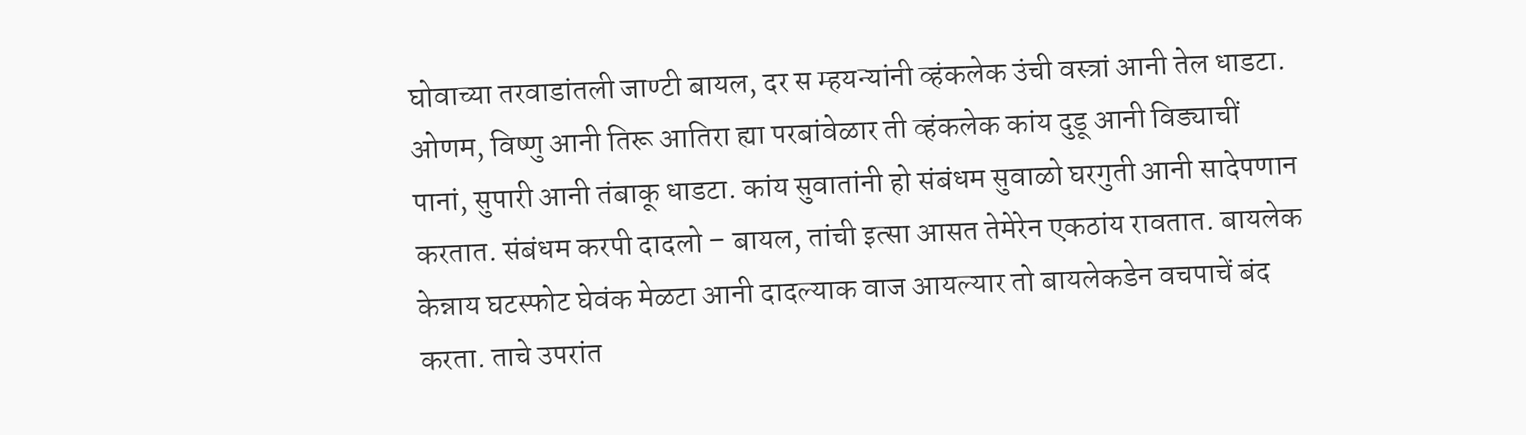घोवाच्या तरवाडांतली जाण्टी बायल, दर स म्हयन्यांनी व्हंकलेक उंची वस्त्रां आनी तेल धाडटा. ओणम, विष्णु आनी तिरू आतिरा ह्या परबांवेळार ती व्हंकलेक कांय दुडू आनी विड्याचीं पानां, सुपारी आनी तंबाकू धाडटा. कांय सुवातांनी हो संबंधम सुवाळो घरगुती आनी सादेपणान करतात. संबंधम करपी दादलो – बायल, तांची इत्सा आसत तेमेरेन एकठांय रावतात. बायलेक केन्नाय घटस्फोट घेवंक मेळटा आनी दादल्याक वाज आयल्यार तो बायलेकडेन वचपाचें बंद करता. ताचे उपरांत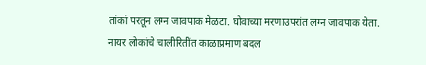तांकां परतून लग्न जावपाक मेळटा. घोवाच्या मरणाउपरांत लग्न जावपाक येता.
नायर लोकांचे चालीरितींत काळाप्रमाण बदल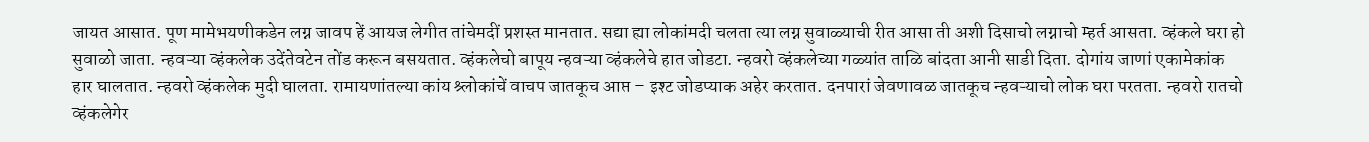जायत आसात. पूण मामेभयणीकडेन लग्न जावप हें आयज लेगीत तांचेमदीं प्रशस्त मानतात. सद्या ह्या लोकांमदी चलता त्या लग्न सुवाळ्याची रीत आसा ती अशी दिसाचो लग्नाचो म्हर्त आसता. व्हंकले घरा हो सुवाळो जाता. न्हवऱ्या व्हंकलेक उदेंतेवटेन तोंड करून बसयतात. व्हंकलेचो बापूय न्हवऱ्या व्हंकलेचे हात जोडटा. न्हवरो व्हंकलेच्या गळ्यांत ताळि बांदता आनी साडी दिता. दोगांय जाणां एकामेकांक हार घालतात. न्हवरो व्हंकलेक मुदी घालता. रामायणांतल्या कांय श्र्लोकांचें वाचप जातकूच आप्त – इश्ट जोडप्याक अहेर करतात. दनपारां जेवणावळ जातकूच न्हवऱ्याचो लोक घरा परतता. न्हवरो रातचो व्हंकलेगेर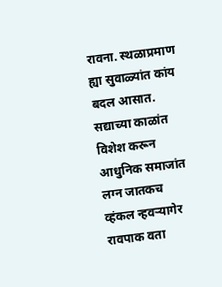रावना. स्थळाप्रमाण ह्या सुवाळ्यांत कांय बदल आसात. सद्याच्या काळांत विशेश करून आधुनिक समाजांत लग्न जातकच व्हंकल न्हवऱ्यागेर रावपाक वता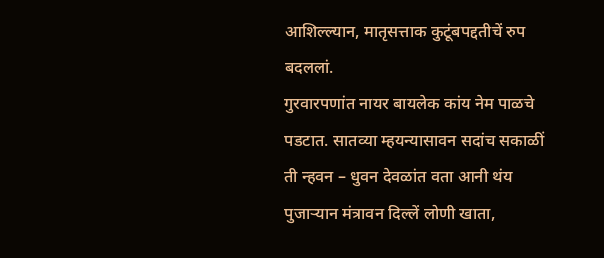आशिल्ल्यान, मातृसत्ताक कुटूंबपद्दतीचें रुप बदललां.
गुरवारपणांत नायर बायलेक कांय नेम पाळचे पडटात. सातव्या म्हयन्यासावन सदांच सकाळीं ती न्हवन – धुवन देवळांत वता आनी थंय पुजाऱ्यान मंत्रावन दिल्लें लोणी खाता,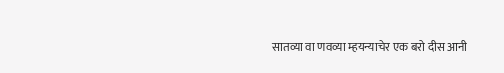सातव्या वा णवव्या म्हयन्याचेर एक बरो दीस आनी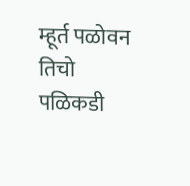म्हूर्त पळोवन तिचो पळिकडी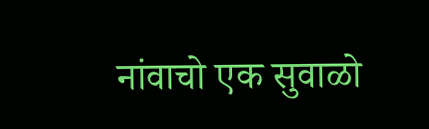नांवाचो एक सुवाळो